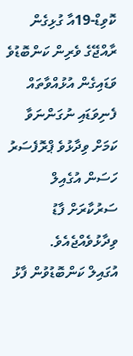ކޮވިޑް-19އާ ގުޅިގެން ރާއްޖޭގެ ވެރިން ކަންބޮޑުވެ ވަޑައިގެން އުޅުއްވާތައް ފެނިވަޑައި ނުގަންނަވާ ކަމަށް ވިދާޅުވެ ޕްރޮފެސަރު ހަސަން އުގެއިލް ސަރުކާރަށް ފާޑު ވިދާޅުވެއްޖެއެވެ.
އުގައިލް ކަންބޮޑުވުން ފާޅު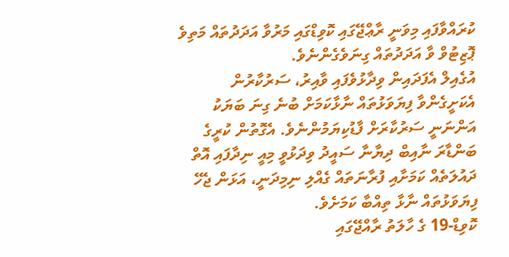ކުރައްވާފައި މިވަނީ ރާޢްޖޭގައި ކޮވިޑްގައި މަރުވާ އަދަދުތައް މަތިވެ ޕޮޒިޓުވް ވާ އަދަދުތައް ގިނަވެގެންނެވެ.
އުގެއިލް އެފަދައިން ވިދާޅުވެފައި ވާއިރު، ސަރުކާރުން އެކަށީގެންވާ ފިޔަވަޅުތައް ނާޅާކަމަށް ބުނެ ގިނަ ބަޔަކު އަންނަނީ ސަރުކާރަށް ފާޑުކިޔަމުންނެވެ. އެގޮތުން ކުރީގެ ބަންޑާރަ ނާއިބް ދިޔާނާ ސައީދު ވިދަޅުވީ މިއީ ނިދާފައި އޮތް ދައުލަތެއް ކަމަށާއި ފުރާނަތައް ގެއްލި ނިމިދަނީ، އަޅަން ޖެހޭ ފިޔަވަޅުތައް ނާޅާ ތިއްބާ ކަމަށެވެ.
ކޮވިޑް-19 ގެ ހާލަތު ރާއްޖޭގައި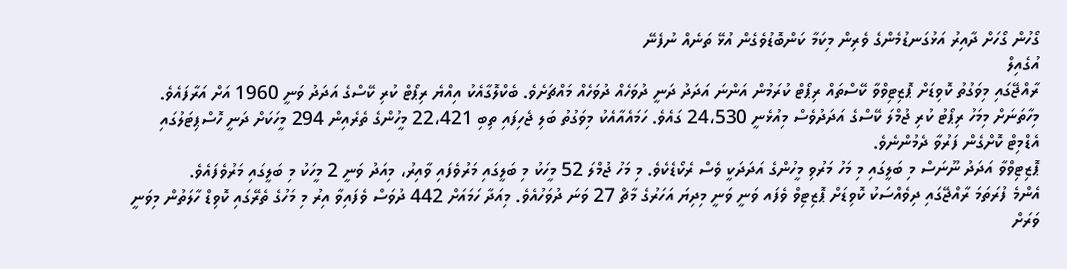ގޯހުން ގޯހަށް ދާއިރު އަޅުގަނޑުމެންގެ ވެރިން މިކަމާ ކަންބޮޑުވެގެން އުޅޭ ތަނެއް ނުފެނޭ
އުގެއިލް
ރާއްޖޭގައި މިވަގުތު ކޮވިޑަށް ޕޮޒިޓިވްވާ ކޭސްތައް ރިޕޯޓް ކުރަމުން އަންނަ އަދަދު ދަނީ ދުވަހެއް ދުވަހެއް މައްޗަށެވެ. ބެކްލޮގާއެކު އިއްޔެ ރިޕޯޓް ކުރި ކޭސްގެ އަދަދު ވަނީ 1960 އަށް އަރާފައެވެ. މިހާތަނަށް މިމަހު ރިޕޯޓު ކުރި ޖުމްލަ ކޭސްގެ އަދަދުވެސް މިއުޅެނީ 24،530 ގައެވެ. ހަމައެއާއެކު މިވަގުތު ބަލި ޖެހިފައި ތިބި 22،421 މީހުންގެ ތެރެއިން 294 މީހަކަށް ދަނީ ހޮސްޕިޓަލުގައި އެޑްމިޓް ކޮށްގެން ފަރުވާ ދެމުންނެވެ.
ޕޮޒިޓިވްވާ އަދަދު ނޫނަސް މި ބަލީގައި މި މަހު މަރުވި މީހުންގެ އަދަދަކީ ވެސް ރެކޯޑެކެވެ. މި މަހު ޖުމްލަ 52 މީހަކު މި ބަލީގައި މަރުވެފައި ވާއިރު، މިއަދު ވަނީ 2 މީހަކު މި ބަލީގައި މަރުވެފައެވެ.
އެންމެ ފުރަތަމަ ރާއްޖޭގައި ދިވެއްސަކު ކޮވިޑަށް ޕޮޒިޓިވް ވެފައ ވަނީ ވަނީ މިދިޔަ އަހަރުގެ މާޗް 27 ވަނަ ދުވަހުއެވެ. މިއަދާ ހަމައަށް 442 ދުވަސް ވެފައިވާ އިރު މި މަހުގެ ތެރޭގައި ކޮވިޑް ހާލަތުން މިވަނީ ވަރަށް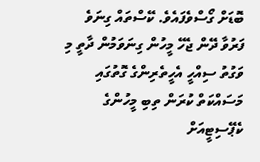ބޮޑަށް ގޯސްވެފައެވެ. ކޭސްތައް ގިނަވެ ފަރުވާ ދޭން ޖެހޭ މީހުން ގިނަވަމުން ދާތީ މި ވަގުތު ސިއްހީ އެހީތެރިންގެ ގޮތުގައި މަސައްކަތް ކުރަން ތިބި މީހުންގެ ކެޕޭސިޓީއަށް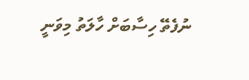ނުފެތޭ ހިސާބަށް ހާލަތު މިވަނީ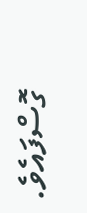ގޮސްފައެވެ.